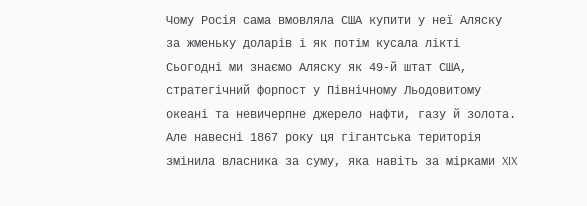Чому Росія сама вмовляла США купити у неї Аляску за жменьку доларів і як потім кусала лікті
Сьогодні ми знаємо Аляску як 49-й штат США, стратегічний форпост у Північному Льодовитому океані та невичерпне джерело нафти, газу й золота. Але навесні 1867 року ця гігантська територія змінила власника за суму, яка навіть за мірками XIX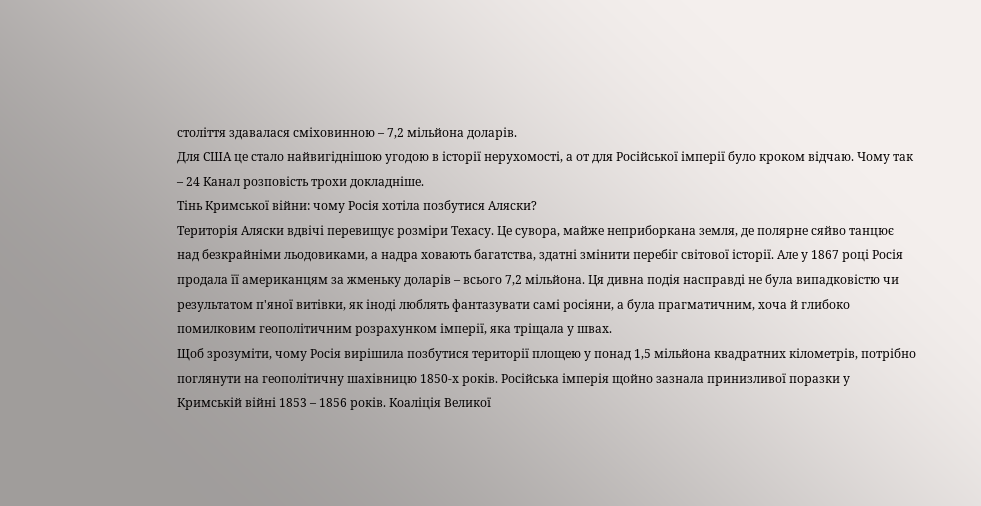століття здавалася сміховинною – 7,2 мільйона доларів.
Для США це стало найвигіднішою угодою в історії нерухомості, а от для Російської імперії було кроком відчаю. Чому так – 24 Канал розповість трохи докладніше.
Тінь Кримської війни: чому Росія хотіла позбутися Аляски?
Територія Аляски вдвічі перевищує розміри Техасу. Це сувора, майже неприборкана земля, де полярне сяйво танцює над безкрайніми льодовиками, а надра ховають багатства, здатні змінити перебіг світової історії. Але у 1867 році Росія продала її американцям за жменьку доларів – всього 7,2 мільйона. Ця дивна подія насправді не була випадковістю чи результатом п'яної витівки, як іноді люблять фантазувати самі росіяни, а була прагматичним, хоча й глибоко помилковим геополітичним розрахунком імперії, яка тріщала у швах.
Щоб зрозуміти, чому Росія вирішила позбутися території площею у понад 1,5 мільйона квадратних кілометрів, потрібно поглянути на геополітичну шахівницю 1850-х років. Російська імперія щойно зазнала принизливої поразки у Кримській війні 1853 – 1856 років. Коаліція Великої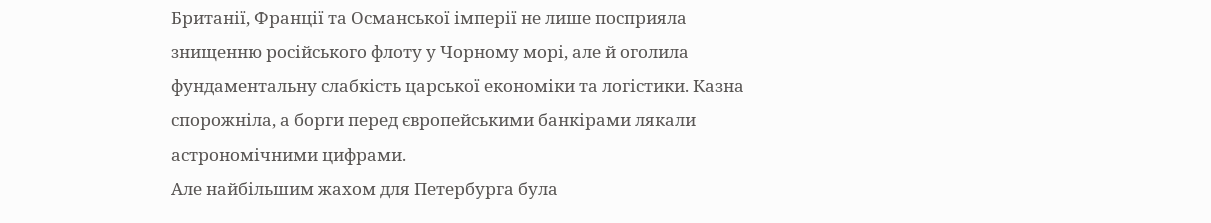Британії, Франції та Османської імперії не лише посприяла знищенню російського флоту у Чорному морі, але й оголила фундаментальну слабкість царської економіки та логістики. Казна спорожніла, а борги перед європейськими банкірами лякали астрономічними цифрами.
Але найбільшим жахом для Петербурга була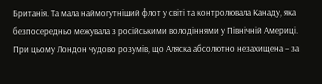Британія. Та мала наймогутніший флот у світі та контролювала Канаду, яка безпосередньо межувала з російськими володіннями у Північній Америці. При цьому Лондон чудово розумів, що Аляска абсолютно незахищена – за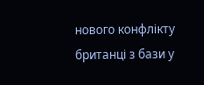нового конфлікту британці з бази у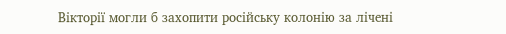Вікторії могли б захопити російську колонію за лічені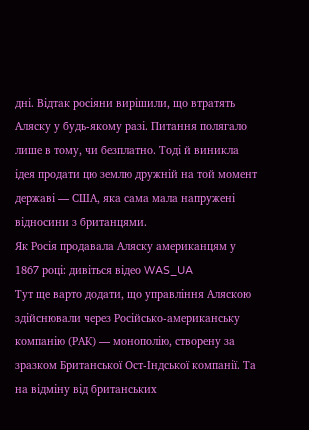дні. Відтак росіяни вирішили, що втратять Аляску у будь-якому разі. Питання полягало лише в тому, чи безплатно. Тоді й виникла ідея продати цю землю дружній на той момент державі — США, яка сама мала напружені відносини з британцями.
Як Росія продавала Аляску американцям у 1867 році: дивіться відео WAS_UA
Тут ще варто додати, що управління Аляскою здійснювали через Російсько-американську компанію (РАК) — монополію, створену за зразком Британської Ост-Індської компанії. Та на відміну від британських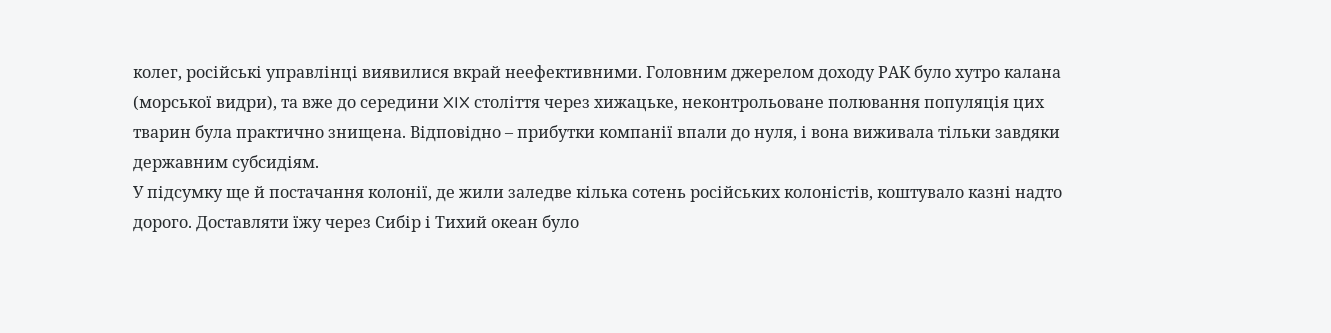колег, російські управлінці виявилися вкрай неефективними. Головним джерелом доходу РАК було хутро калана (морської видри), та вже до середини XIX століття через хижацьке, неконтрольоване полювання популяція цих тварин була практично знищена. Відповідно – прибутки компанії впали до нуля, і вона виживала тільки завдяки державним субсидіям.
У підсумку ще й постачання колонії, де жили заледве кілька сотень російських колоністів, коштувало казні надто дорого. Доставляти їжу через Сибір і Тихий океан було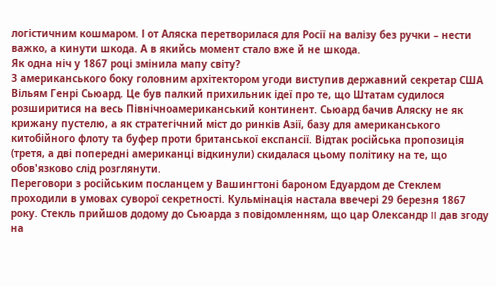логістичним кошмаром. І от Аляска перетворилася для Росії на валізу без ручки – нести важко, а кинути шкода. А в якийсь момент стало вже й не шкода.
Як одна ніч у 1867 році змінила мапу світу?
З американського боку головним архітектором угоди виступив державний секретар США Вільям Генрі Сьюард. Це був палкий прихильник ідеї про те, що Штатам судилося розширитися на весь Північноамериканський континент. Сьюард бачив Аляску не як крижану пустелю, а як стратегічний міст до ринків Азії, базу для американського китобійного флоту та буфер проти британської експансії. Відтак російська пропозиція (третя, а дві попередні американці відкинули) скидалася цьому політику на те, що обов'язково слід розглянути.
Переговори з російським посланцем у Вашингтоні бароном Едуардом де Стеклем проходили в умовах суворої секретності. Кульмінація настала ввечері 29 березня 1867 року. Стекль прийшов додому до Сьюарда з повідомленням, що цар Олександр II дав згоду на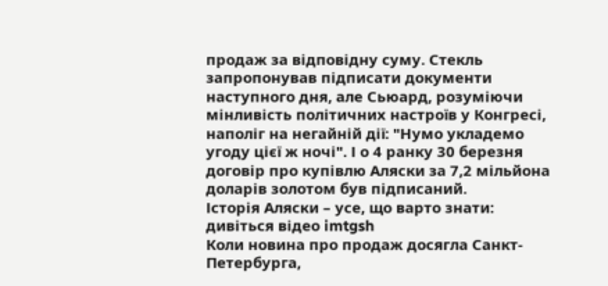продаж за відповідну суму. Стекль запропонував підписати документи наступного дня, але Сьюард, розуміючи мінливість політичних настроїв у Конгресі, наполіг на негайній дії: "Нумо укладемо угоду цієї ж ночі". І о 4 ранку 30 березня договір про купівлю Аляски за 7,2 мільйона доларів золотом був підписаний.
Історія Аляски – усе, що варто знати: дивіться відео imtgsh
Коли новина про продаж досягла Санкт-Петербурга,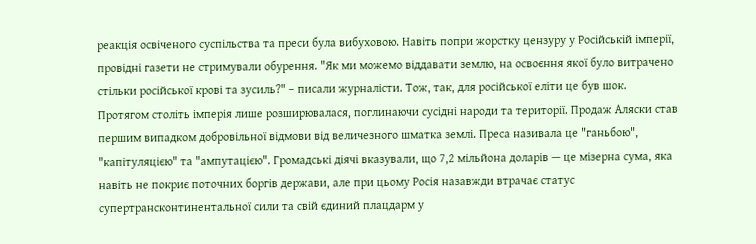реакція освіченого суспільства та преси була вибуховою. Навіть попри жорстку цензуру у Російській імперії, провідні газети не стримували обурення. "Як ми можемо віддавати землю, на освоєння якої було витрачено стільки російської крові та зусиль?" – писали журналісти. Тож, так, для російської еліти це був шок.
Протягом століть імперія лише розширювалася, поглинаючи сусідні народи та території. Продаж Аляски став першим випадком добровільної відмови від величезного шматка землі. Преса називала це "ганьбою", "капітуляцією" та "ампутацією". Громадські діячі вказували, що 7,2 мільйона доларів — це мізерна сума, яка навіть не покриє поточних боргів держави, але при цьому Росія назавжди втрачає статус супертрансконтинентальної сили та свій єдиний плацдарм у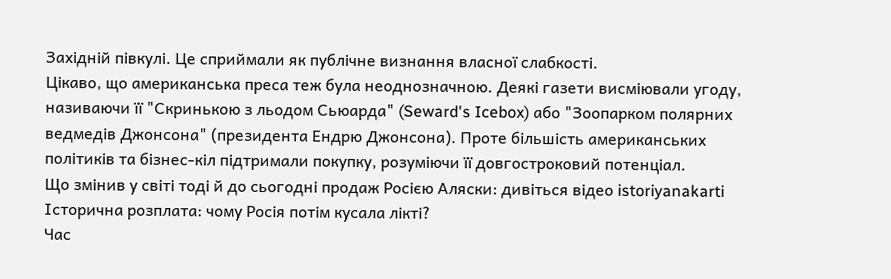Західній півкулі. Це сприймали як публічне визнання власної слабкості.
Цікаво, що американська преса теж була неоднозначною. Деякі газети висміювали угоду, називаючи її "Скринькою з льодом Сьюарда" (Seward's Icebox) або "Зоопарком полярних ведмедів Джонсона" (президента Ендрю Джонсона). Проте більшість американських політиків та бізнес-кіл підтримали покупку, розуміючи її довгостроковий потенціал.
Що змінив у світі тоді й до сьогодні продаж Росією Аляски: дивіться відео istoriyanakarti
Історична розплата: чому Росія потім кусала лікті?
Час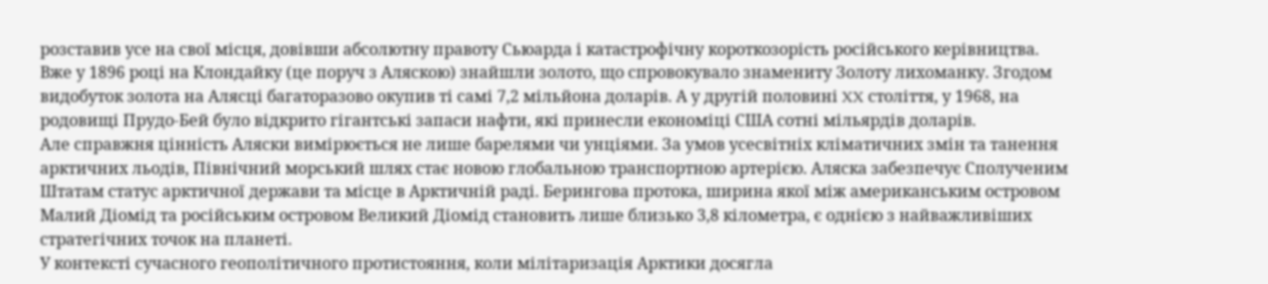розставив усе на свої місця, довівши абсолютну правоту Сьюарда і катастрофічну короткозорість російського керівництва. Вже у 1896 році на Клондайку (це поруч з Аляскою) знайшли золото, що спровокувало знамениту Золоту лихоманку. Згодом видобуток золота на Алясці багаторазово окупив ті самі 7,2 мільйона доларів. А у другій половині XX століття, у 1968, на родовищі Прудо-Бей було відкрито гігантські запаси нафти, які принесли економіці США сотні мільярдів доларів.
Але справжня цінність Аляски вимірюється не лише барелями чи унціями. За умов усесвітніх кліматичних змін та танення арктичних льодів, Північний морський шлях стає новою глобальною транспортною артерією. Аляска забезпечує Сполученим Штатам статус арктичної держави та місце в Арктичній раді. Берингова протока, ширина якої між американським островом Малий Діомід та російським островом Великий Діомід становить лише близько 3,8 кілометра, є однією з найважливіших стратегічних точок на планеті.
У контексті сучасного геополітичного протистояння, коли мілітаризація Арктики досягла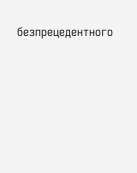безпрецедентного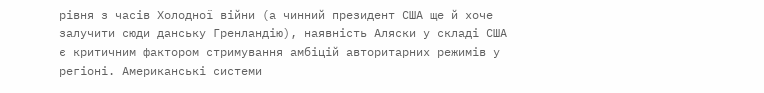рівня з часів Холодної війни (а чинний президент США ще й хоче залучити сюди данську Гренландію), наявність Аляски у складі США є критичним фактором стримування амбіцій авторитарних режимів у регіоні. Американські системи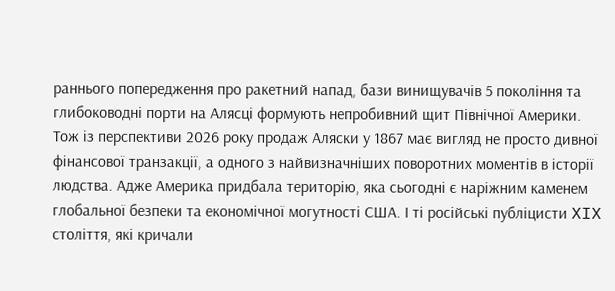раннього попередження про ракетний напад, бази винищувачів 5 покоління та глибоководні порти на Алясці формують непробивний щит Північної Америки.
Тож із перспективи 2026 року продаж Аляски у 1867 має вигляд не просто дивної фінансової транзакції, а одного з найвизначніших поворотних моментів в історії людства. Адже Америка придбала територію, яка сьогодні є наріжним каменем глобальної безпеки та економічної могутності США. І ті російські публіцисти XIX століття, які кричали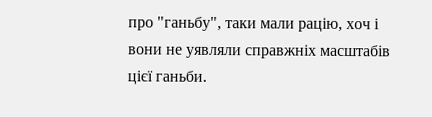про "ганьбу", таки мали рацію, хоч і вони не уявляли справжніх масштабів цієї ганьби.